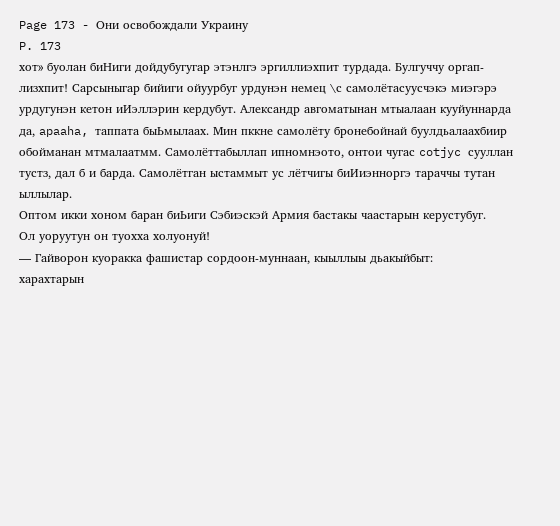Page 173 - Они освобождали Украину
P. 173
хот» буолан биНиги дойдубугугар этэнлгэ эргиллиэхпит турдада. Булгуччу оргап-
лизхпит! Сарсыныгар бийиги ойуурбуг урдунэн немец \с самолётасуусчэкэ миэгэрэ
урдугунэн кетон иИэллэрин кердубут. Александр авгоматынан мтыалаан кууйуннарда
да, apaaha, таппата быЬмылаах. Мин пккне самолёту бронебойнай буулдьалаахбиир
обойманан мтмалаатмм. Самолёттабыллап ипномнэото, онтои чугас cotjyc сууллан
тустз, дал б и барда. Самолётган ыстаммыт ус лётчигы биИиэнноргэ тараччы тутан
ыллылар.
Оптом икки хоном баран биЬиги Сэбиэскэй Армия бастакы чаастарын керустубуг.
Ол уоруутун он туохха холуонуй!
— Гайворон куоракка фашистар сордоон-муннаан, кыыллыы дьакыйбыт:
харахтарын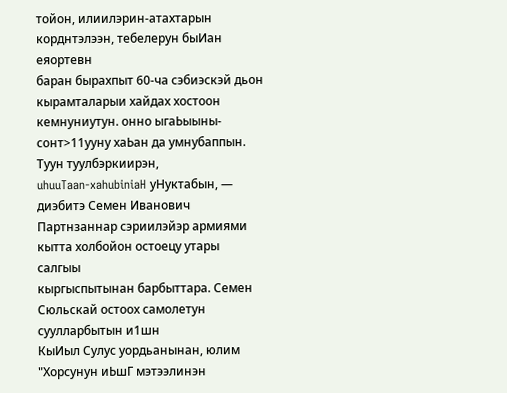тойон, илиилэрин-атахтарын корднтэлээн, тебелерун быИан еяортевн
баран бырахпыт 60-ча сэбиэскэй дьон кырамталарыи хайдах хостоон
кемнуниутун. онно ыгаЬыыны-сонт>11ууну хаЬан да умнубаппын. Туун туулбэркиирэн,
uhuuTaan-xahubiniaH уНуктабын, — диэбитэ Семен Иванович
Партнзаннар сэриилэйэр армиями кытта холбойон остоецу утары салгыы
кыргыспытынан барбыттара. Семен Сюльскай остоох самолетун суулларбытын и1шн
КыИыл Сулус уордьанынан, юлим "Хорсунун иЬшГ мэтээлинэн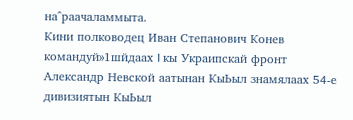на^раачаламмыта.
Кини полководец Иван Степанович Конев командуй»1шйдаах I кы Украипскай фронт
Александр Невской аатынан КыЬыл знамялаах 54-е дивизиятын КыЬыл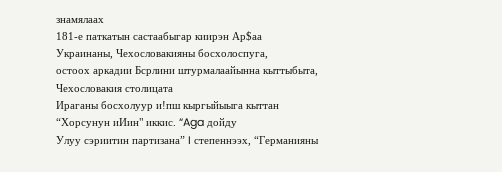знамялаах
181-е паткатын састаабыгар киирэн Ар$аа Украинаны, Чехословакияны босхолоспуга,
остоох аркадии Бсрлини штурмалаайынна кыттыбыта, Чехословакия столицата
Ираганы босхолуур и!пш кыргыйыыга кыттан “Хорсунун иИин" иккис. “Aga дойду
Улуу сэриитин партизана” I степеннээх, “Германияны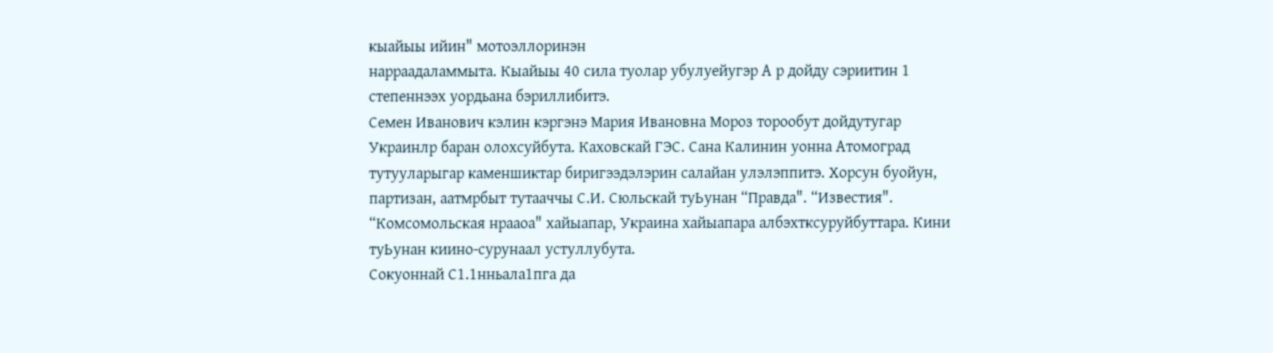кыайыы ийин" мотоэллоринэн
нарраадаламмыта. Кыайыы 40 сила туолар убулуейугэр А р дойду сэриитин 1
степеннээх уордьана бэриллибитэ.
Семен Иванович кэлин кэргэнэ Мария Ивановна Мороз торообут дойдутугар
Украинлр баран олохсуйбута. Каховскай ГЭС. Сана Калинин уонна Атомоград
тутууларыгар каменшиктар биригээдэлэрин салайан улэлэппитэ. Хорсун буойун,
партизан, аатмрбыт тутааччы С.И. Сюльскай туЬунан “Правда". “Известия".
“Комсомольская нрааоа" хайыапар, Украина хайыапара албэхтксуруйбуттара. Кини
туЬунан киино-сурунаал устуллубута.
Сокуоннай С1.1нньала1пга да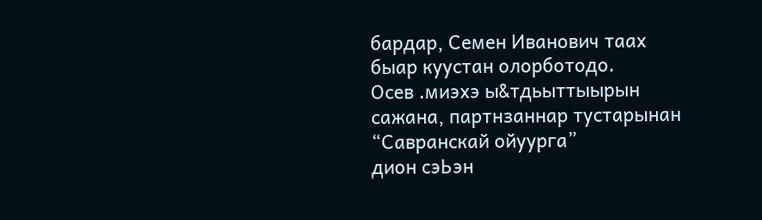бардар, Семен Иванович таах быар куустан олорботодо.
Осев .миэхэ ы&тдьыттыырын сажана, партнзаннар тустарынан “Савранскай ойуурга”
дион сэЬэн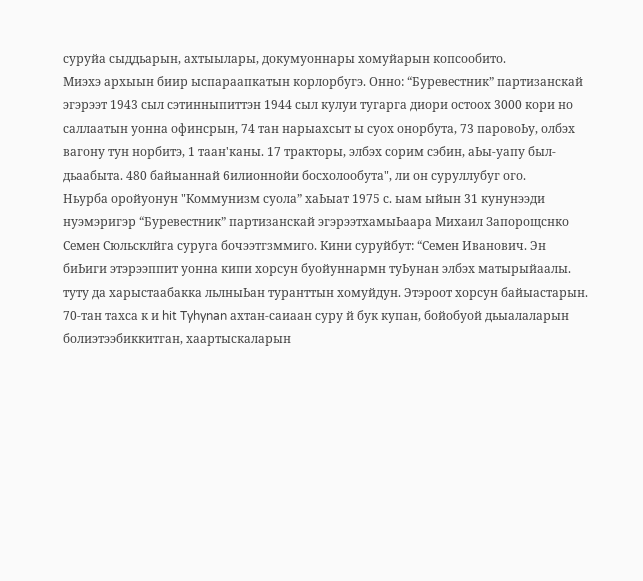суруйа сыддьарын, ахтыылары, докумуоннары хомуйарын копсообито.
Миэхэ архыын биир ыспараапкатын корлорбугэ. Онно: “Буревестник” партизанскай
эгэрээт 1943 сыл сэтинныпиттэн 1944 сыл кулуи тугарга диори остоох 3000 кори но
саллаатын уонна офинсрын, 74 тан нарыахсыт ы суох онорбута, 73 паровоЬу, олбэх
вагону тун норбитэ, 1 таан'каны. 17 тракторы, элбэх сорим сэбин, аЬы-уапу был-
дьаабыта. 480 байыаннай 6илионнойи босхолообута", ли он суруллубуг ого.
Ньурба оройуонун "Коммунизм суола” хаЬыат 1975 с. ыам ыйын 31 кунунээди
нуэмэригэр “Буревестник” партизанскай эгэрээтхамыЬаара Михаил Запорощснко
Семен Сюльсклйга суруга бочээтгзммиго. Кини суруйбут: “Семен Иванович. Эн
биЬиги этэрээппит уонна кипи хорсун буойуннармн туЬунан элбэх матырыйаалы.
туту да харыстаабакка льлныЬан туранттын хомуйдун. Этэроот хорсун байыастарын.
70-тан тахса к и hit Tyhynan ахтан-саиаан суру й бук купан, бойобуой дьыалаларын
болиэтээбиккитган, хаартыскаларын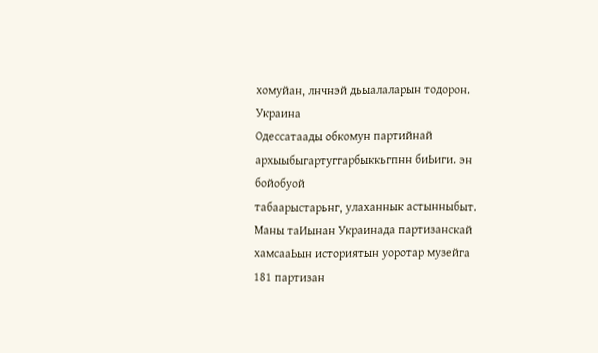хомуйан, лнчнэй дьыалаларын тодорон. Украина
Одессатаады обкомун партийнай архыыбыгартуггарбыккьгпнн биЬиги. эн бойобуой
табаарыстарьнг, улаханнык астынныбыт.
Маны таИынан Украинада партизанскай хамсааЬын историятын уоротар музейга
181 партизан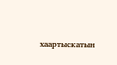хаартыскатын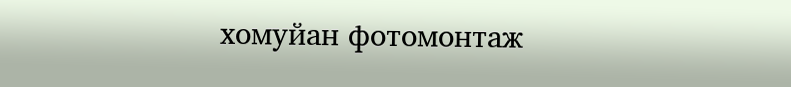хомуйан фотомонтаж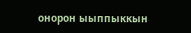онорон ыыппыккын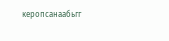керопсанаабьгг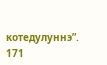котедулуннэ”.
171